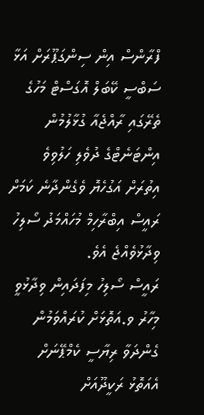ފްރާންސް އިން ސިންގަޕޫރަށް އަޅާ ސަބްސީ ކޭބަލް އޮގަސްޓް މަހުގެ ތެރޭގައި ރާއްޖެއާ ގުޅާލުމުން އިންޓަނެޓްގެ ދުވެލި ހަލުވިވެ އިތުރަށް އަގުހެޔޮ ވެގެންދާނެ ކަމަށް ރައީސް އިބްރާހިމް މުހައްމަދު ސޯލިހު ވިދާޅުވެއްޖެ އެވެ.
ރައީސް ސޯލިހު މިފަދައިން ވިދާޅުވީ މިހާރު ވ.އަތޮޅަށް ކުރައްވަމުން ގެންދަވާ ރިޔާސީ ކެމްޕޭނަށް އެއަތޮޅު ރަކީދޫއަށް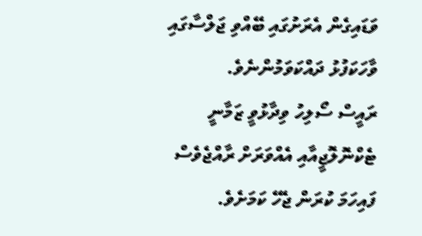ވަޑައިގެން އެރަށުގައި ބޭއްވި ޖަލްސާގައި ވާހަކަފުޅު ދައްކަވަމުންނެވެ.
ރައީސް ސޯލިހު ވިދާޅުވީ ޒަމާނީ ޓެކްނޮލޮޖީއާއި އެއްވަރަށް ރާއްޖެވެސް ފައިހަމަ ކުރަން ޖެހޭ ކަމަށެވެ.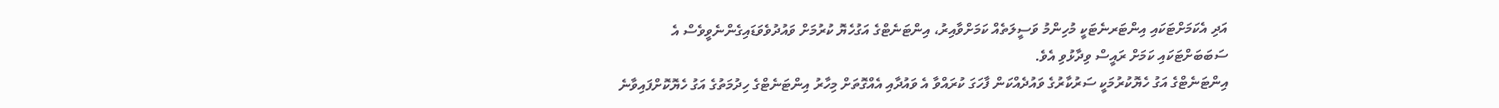އަދި އެކަމަށްޓަކައި އިންޓަރނެޓަކީ މުހިންމު ވަސީލަތެއް ކަމަށްވާއިރު، އިންޓަނެޓްގެ އަގުހެޔޮ ކުރުމަށް ވައުދުވެވަޑައިގެންނެވީވެސް އެ ސަބަބަށްޓަކައި ކަމަށް ރައީސް ވިދާޅުވި އެވެ.
އިންޓަނެޓްގެ އަގު ހެޔޮކުރުމަކީ ސަރުކާރުގެ ވައުދެއްކަން ފާހަގަ ކުރައްވާ އެ ވައުދާއި އެއްގޮތަށް މިހާރު އިންޓަނެޓްގެ ހިދުމަތުގެ އަގު ހެޔޮކޮށްފައިވާނެ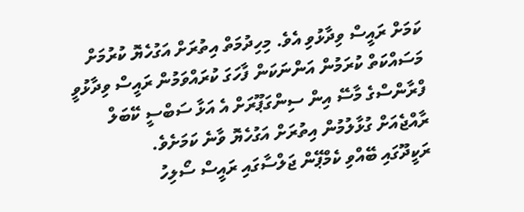ކަމަށް ރައީސް ވިދާޅުވި އެވެ. މިހިދުމަތް އިތުރަށް އަގުހެޔޮ ކުރުމަށް މަސައްކަތް ކުރަމުން އަންނަކަން ފާހަގަ ކުރައްވަމުން ރައީސް ވިދާޅުވީ ފްރާންސްގެ މާސޭ އިން ސިންގަޕޫރަށް އެ އަޅާ ސަބްސީ ކޭބަލް ރާއްޖެއަށް ގުޅާލުމުން އިތުރަށް އަގުހެޔޮ ވާނެ ކަމަށެވެ.
ރަކީދޫގައި ބޭއްވި ކެމްޕޭން ޖަލްސާގައި ރައީސް ސޯލިހު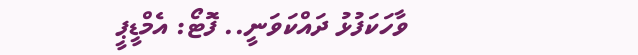ވާހަކަފުޅު ދައްކަވަނީ.. ފޮޓޯ: އެމްޑީޕީ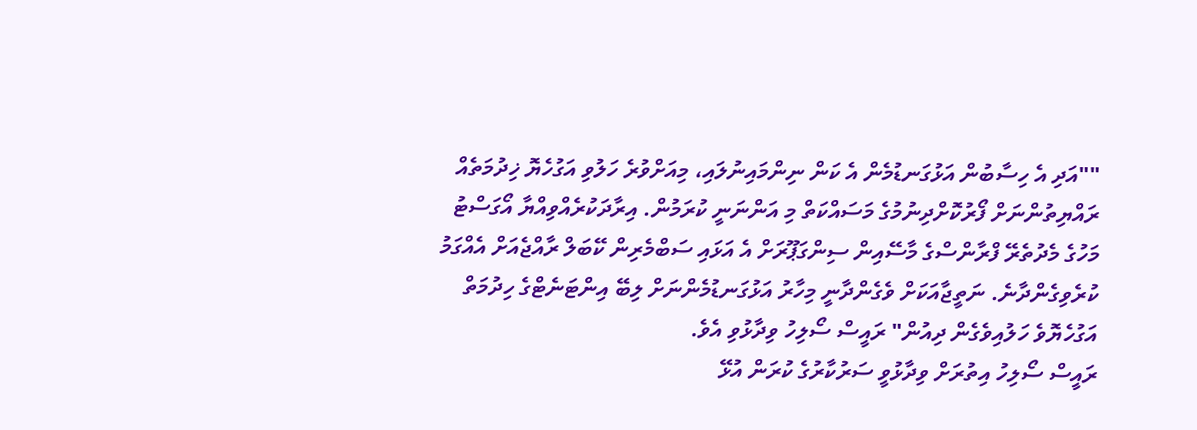""އަދި އެ ހިސާބުން އަޅުގަނޑުމެން އެ ކަން ނިންމައިނުލައި، މިއަށްވުރެ ހަލުވި އަގުހެޔޮ ޚިދުމަތެއް ރައްޔިތުންނަށް ފޯރުކޮށްދިނުމުގެ މަސައްކަތް މި އަންނަނީ ކުރަމުން. އިރާދަކުރެއްވިއްޔާ އޯގަސްޓު މަހުގެ މެދުތެރޭ ފްރާންސްގެ މާސޭއިން ސިންގަޕޫރަށް އެ އަޅައި ސަބްމެރިން ކޭބަލް ރާއްޖެއަށް އެއްގަމު ކުރެވިގެންދާނެ. ނަތީޖާއަކަށް ވެގެންދާނީ މިހާރު އަޅުގަނޑުމެންނަށް ލިބޭ އިންޓަނެޓްގެ ހިދުމަތް އަގުހެޔޮވެ ހަލުއިވެގެން ދިއުން" ރައީސް ސޯލިހު ވިދާޅުވި އެވެ.
ރައީސް ސޯލިހު އިތުރަށް ވިދާޅުވީ ސަރުކާރުގެ ކުރަން އުޅޭ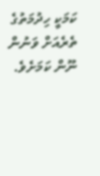ކަމަކީ ހިދުމަތުގެ ތެރެއަށް ވަނުން ނޫން ކަމަށެވެ.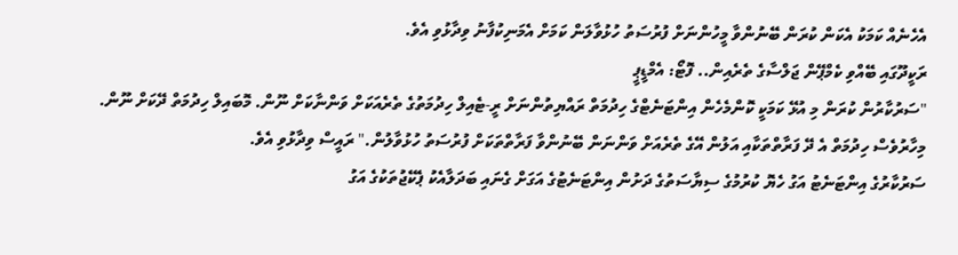އެހެނެއް ކަމަކު އެކަން ކުރަން ބޭނުންވާ މީހުންނަށް ފުރުސަތު ހުޅުވާލަން ކަމަށް އެމަނިކުފާނު ވިދާޅުވި އެވެ.
ރަކީދޫގައި ބޭއްވި ކެމްޕޭން ޖަލްސާގެ ތެރެއިން.. ފޮޓޯ: އެމްޑީޕީ
"ސަރުކާރުން ކުރަން މި އުޅޭ ކަމަކީ ކޮންމެހެން އިންޓަނެޓްގެ ހިދުމަތް ރައްޔިތުންނަށް ރީ-ޓެއިލް ހިދުމަތުގެ ތެރެއަކަށް ވަންނާކަށް ނޫން. މޮބައިލް ހިދުމަތް ދޭކަށް ނޫން. މިހާރުވެސް ހިދުމަތް އެ ދޭ ފަރާތްތަކާއި އަލުން އޭގެ ތެރެއަށް ވަންނަން ބޭނުންވާ ފަރާތްތަކަށް ފުރުސަތު ހުޅުވާލުން." ރައީސް ވިދާޅުވި އެވެ.
ސަރުކާރުގެ އިންޓަނެޓު އަގު ހެޔޮ ކުރުމުގެ ސިޔާސަތުގެ ދަށުން އިންޓަނެޓުގެ އަގަށް ގެނައި ބަދަލާއެކު ޕެކޭޖުތަކުގެ އަގު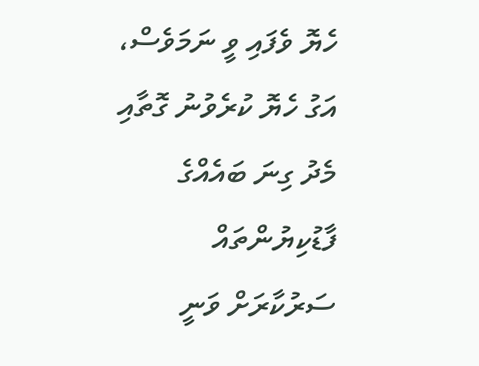ހެޔޮ ވެފައި ވީ ނަމަވެސް، އަގު ހެޔޮ ކުރެވުނު ގޮތާއި މެދު ގިނަ ބައެއްގެ ފާޑުކިޔުންތައް ސަރުކާރަށް ވަނީ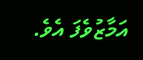އަމާޒުވެފަ އެވެ.